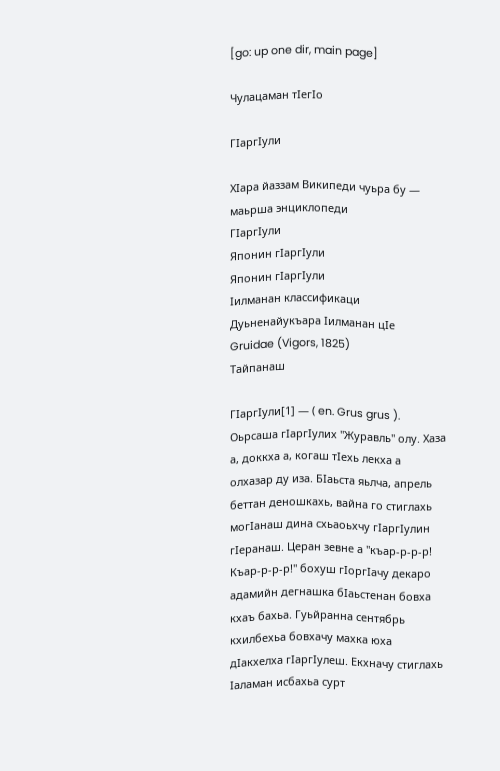[go: up one dir, main page]

Чулацаман тӀегӀо

ГӀаргӀули

ХӀара йаззам Википеди чуьра бу — маьрша энциклопеди
ГӀаргӀули
Японин гӀаргӀули
Японин гӀаргӀули
Ӏилманан классификаци
Дуьненайукъара Ӏилманан цӀе
Gruidae (Vigors, 1825)
Тайпанаш

ГӀаргӀули[1] — ( en. Grus grus ). Оьрсаша гӀаргӀулих "Журавль" олу. Хаза а, доккха а, когаш тӀехь лекха а олхазар ду иза. БӀаьста яьлча, апрель беттан деношкахь, вайна го стиглахь могӀанаш дина схьаоьхчу гӀаргӀулин гӀеранаш. Церан зевне а "къар-р-р-р! Къар-р-р-р!" бохуш гӀоргӀачу декаро адамийн дегнашка бӀаьстенан бовха кхаъ бахьа. Гуьйранна сентябрь кхилбехьа бовхачу махка юха дӀакхелха гӀаргӀулеш. Екхначу стиглахь Ӏаламан исбахьа сурт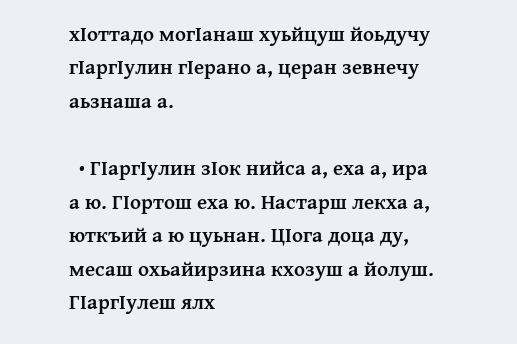хӀоттадо могӀанаш хуьйцуш йоьдучу гӀаргӀулин гӀерано а, церан зевнечу аьзнаша а.

  • ГӀаргӀулин зӀок нийса а, еха а, ира а ю. ГӀортош еха ю. Настарш лекха а, юткъий а ю цуьнан. ЦӀога доца ду, месаш охьайирзина кхозуш а йолуш. ГӀаргӀулеш ялх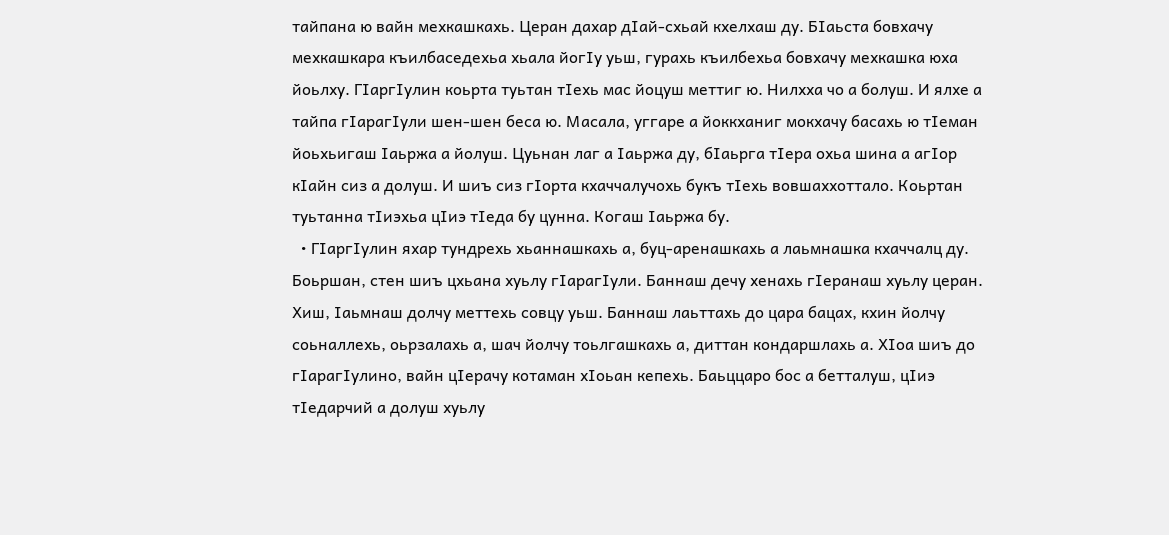тайпана ю вайн мехкашкахь. Церан дахар дӀай-схьай кхелхаш ду. БӀаьста бовхачу мехкашкара къилбаседехьа хьала йогӀу уьш, гурахь къилбехьа бовхачу мехкашка юха йоьлху. ГӀаргӀулин коьрта туьтан тӀехь мас йоцуш меттиг ю. Нилхха чо а болуш. И ялхе а тайпа гӀарагӀули шен-шен беса ю. Масала, уггаре а йоккханиг мокхачу басахь ю тӀеман йоьхьигаш Ӏаьржа а йолуш. Цуьнан лаг а Ӏаьржа ду, бӀаьрга тӀера охьа шина а агӀор кӀайн сиз а долуш. И шиъ сиз гӀорта кхаччалучохь букъ тӀехь вовшаххоттало. Коьртан туьтанна тӀиэхьа цӀиэ тӀеда бу цунна. Когаш Ӏаьржа бу.
  • ГӀаргӀулин яхар тундрехь хьаннашкахь а, буц-аренашкахь а лаьмнашка кхаччалц ду. Боьршан, стен шиъ цхьана хуьлу гӀарагӀули. Баннаш дечу хенахь гӀеранаш хуьлу церан. Хиш, Ӏаьмнаш долчу меттехь совцу уьш. Баннаш лаьттахь до цара бацах, кхин йолчу соьналлехь, оьрзалахь а, шач йолчу тоьлгашкахь а, диттан кондаршлахь а. ХӀоа шиъ до гӀарагӀулино, вайн цӀерачу котаман хӀоьан кепехь. Баьццаро бос а бетталуш, цӀиэ тӀедарчий а долуш хуьлу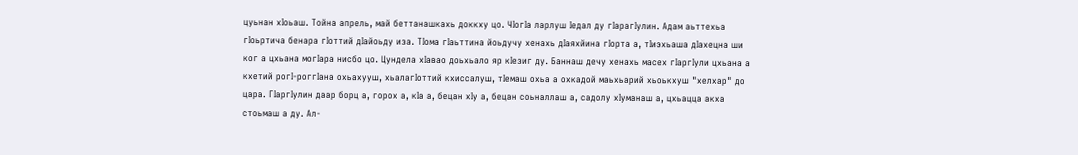цуьнан хӀоьаш. Тойна апрель, май беттанашкахь доккху цо. ЧӀогӀа ларлуш Ӏедал ду гӀарагӀулин. Адам аьттехьа гӀоьртича бенара гӀоттий дӀайоьду иза. ТӀома гӀаьттина йоьдучу хенахь дӀаяхйина гӀорта а, тӀиэхьаша дӀахецна ши ког а цхьана могӀара нисбо цо. Цундела хӀавао доьхьало яр кӀезиг ду. Баннаш дечу хенахь масех гӀаргӀули цхьана а кхетий рогӀ-роггӀана охьахууш, хьалагӀоттий кхиссалуш, тӀемаш охьа а охкадой маьхьарий хьоькхуш "хелхар" до цара. ГӀаргӀулин даар борц а, горох а, кӀа а, бецан хӀу а, бецан соьналлаш а, садолу хӀуманаш а, цхьацца акха стоьмаш а ду. Ал-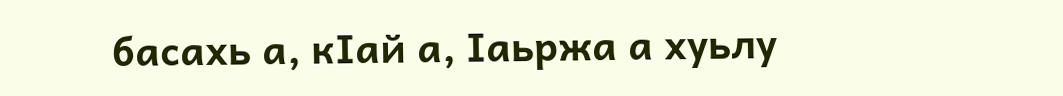басахь а, кӀай а, Ӏаьржа а хуьлу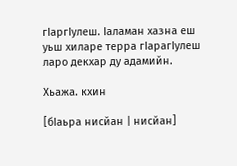гӀаргӀулеш. Ӏаламан хазна еш уьш хиларе терра гӀарагӀулеш ларо декхар ду адамийн.

Хьажа. кхин

[бӀаьра нисйан | нисйан]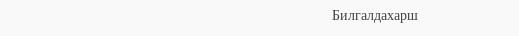Билгалдахарш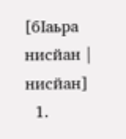[бӀаьра нисйан | нисйан]
  1.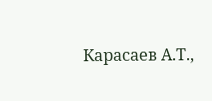Карасаев А.Т.,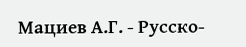Мациев А.Г. - Русско-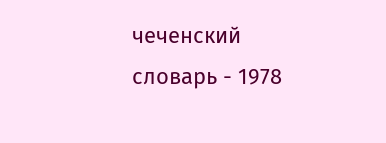чеченский словарь - 1978